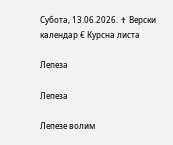Субота, 13.06.2026. ✝ Верски календар € Курсна листа

Лепеза

Лепеза

Лепезе волим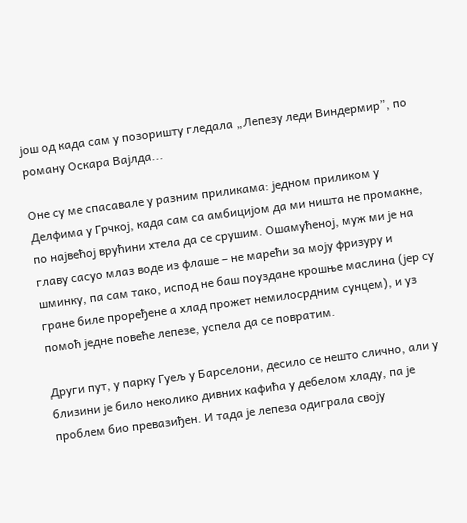још од када сам у позоришту гледала „Лепезу леди Виндермир”, по роману Оскара Вајлда...

Оне су ме спасавале у разним приликама: једном приликом у Делфима у Грчкој, када сам са амбицијом да ми ништа не промакне, по највећој врућини хтела да се срушим. Ошамућеној, муж ми је на главу сасуо млаз воде из флаше – не марећи за моју фризуру и шминку, па сам тако, испод не баш поуздане крошње маслина (јер су гране биле проређене а хлад прожет немилосрдним сунцем), и уз помоћ једне повеће лепезе, успела да се повратим.

Други пут, у парку Гуељ у Барселони, десило се нешто слично, али у близини је било неколико дивних кафића у дебелом хладу, па је проблем био превазиђен. И тада је лепеза одиграла своју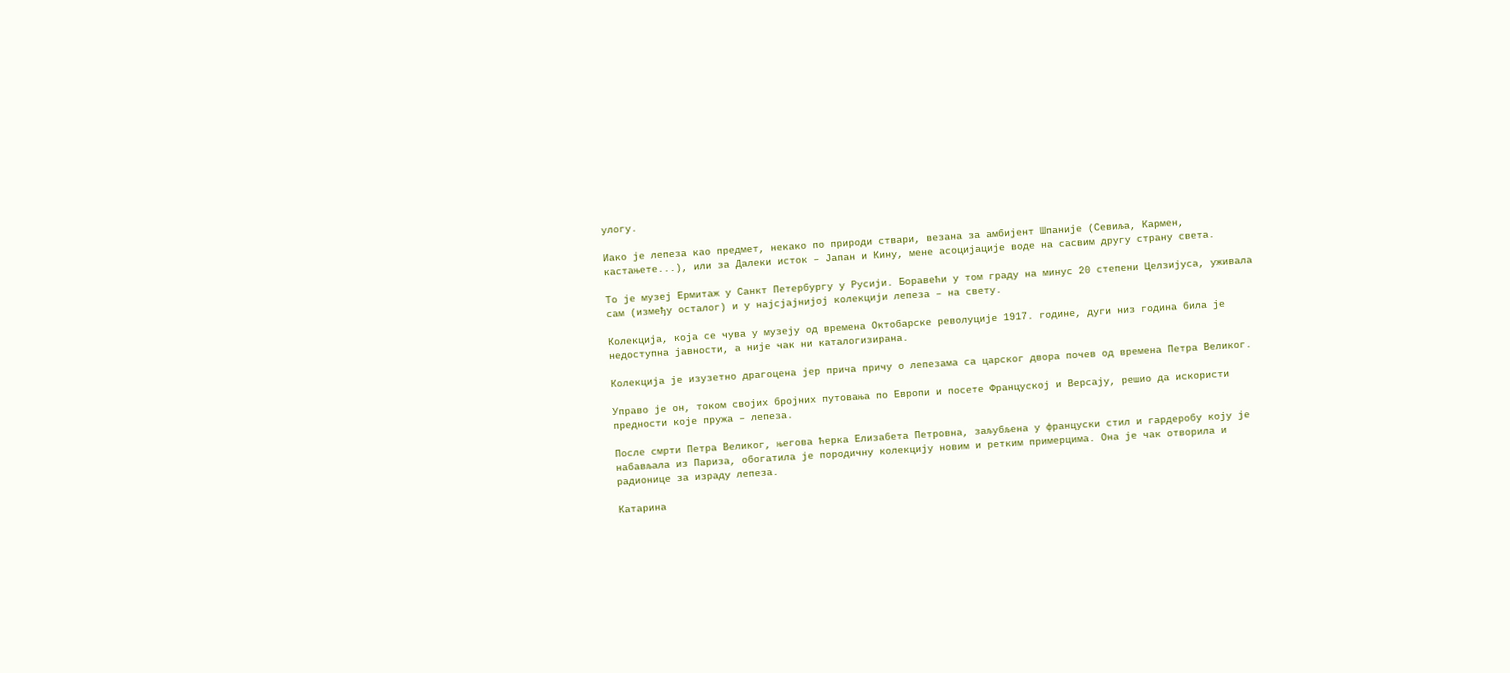улогу.

Иако је лепеза као предмет, некако по природи ствари, везана за амбијент Шпаније (Севиља, Кармен, кастањете...), или за Далеки исток – Јапан и Кину, мене асоцијације воде на сасвим другу страну света.

То је музеј Ермитаж у Санкт Петербургу у Русији. Боравећи у том граду на минус 20 степени Целзијуса, уживала сам (између осталог) и у најсјајнијој колекцији лепеза – на свету.

Колекција, која се чува у музеју од времена Октобарске револуције 1917. године, дуги низ година била је недоступна јавности, а није чак ни каталогизирана.

Колекција је изузетно драгоцена јер прича причу о лепезама са царског двора почев од времена Петра Великог.

Управо је он, током својих бројних путовања по Европи и посете Француској и Версају, решио да искористи предности које пружа – лепеза.

После смрти Петра Великог, његова ћерка Елизабета Петровна, заљубљена у француски стил и гардеробу коју је набављала из Париза, обогатила је породичну колекцију новим и ретким примерцима. Она је чак отворила и радионице за израду лепеза.

Катарина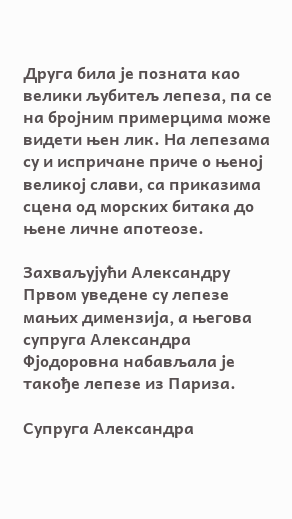Друга била је позната као велики љубитељ лепеза, па се на бројним примерцима може видети њен лик. На лепезама су и испричане приче о њеној великој слави, са приказима сцена од морских битака до њене личне апотеозе.

Захваљујући Александру Првом уведене су лепезе мањих димензија, а његова супруга Александра Фјодоровна набављала је такође лепезе из Париза.

Супруга Александра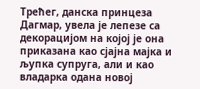Трећег, данска принцеза Дагмар, увела је лепезе са декорацијом на којој је она приказана као сјајна мајка и љупка супруга, али и као владарка одана новој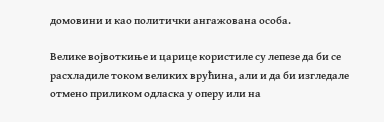домовини и као политички ангажована особа.

Велике војвоткиње и царице користиле су лепезе да би се расхладиле током великих врућина, али и да би изгледале отмено приликом одласка у оперу или на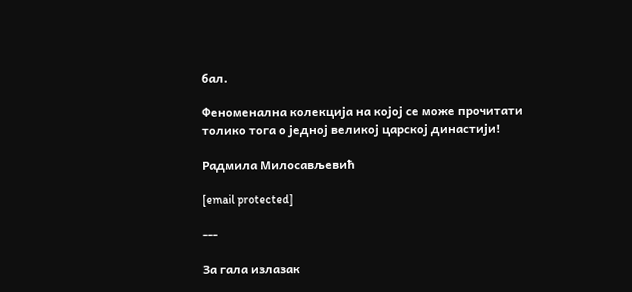бал.

Феноменална колекција на којој се може прочитати толико тога о једној великој царској династији!

Радмила Милосављевић

[email protected]

---

За гала излазак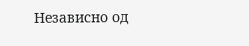Независно од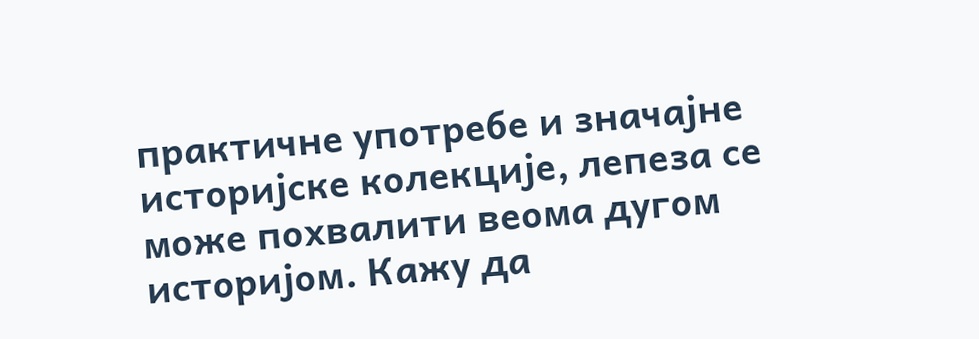практичне употребе и значајне историјске колекције, лепеза се може похвалити веома дугом историјом. Кажу да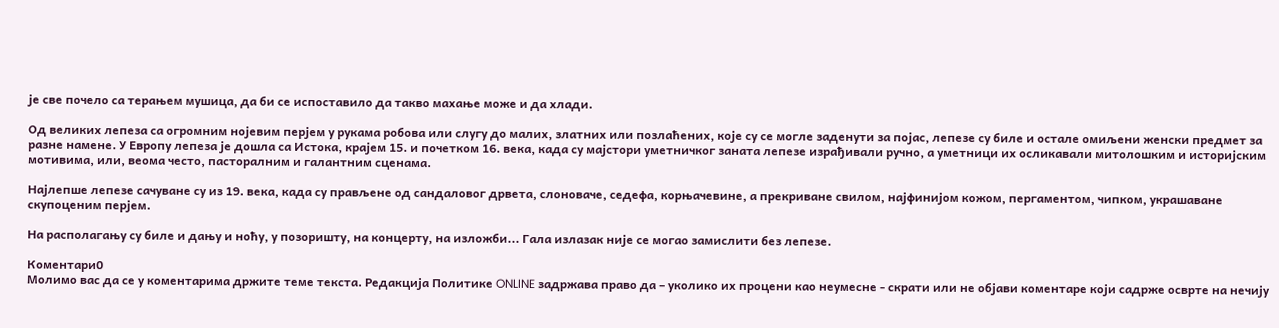је све почело са терањем мушица, да би се испоставило да такво махање може и да хлади.

Од великих лепеза са огромним нојевим перјем у рукама робова или слугу до малих, златних или позлаћених, које су се могле заденути за појас, лепезе су биле и остале омиљени женски предмет за разне намене. У Европу лепеза је дошла са Истока, крајем 15. и почетком 16. века, када су мајстори уметничког заната лепезе израђивали ручно, а уметници их осликавали митолошким и историјским мотивима, или, веома често, пасторалним и галантним сценама.

Најлепше лепезе сачуване су из 19. века, када су прављене од сандаловог дрвета, слоноваче, седефа, корњачевине, а прекриване свилом, најфинијом кожом, пергаментом, чипком, украшаване скупоценим перјем.

На располагању су биле и дању и ноћу, у позоришту, на концерту, на изложби... Гала излазак није се могао замислити без лепезе.

Коментари0
Молимо вас да се у коментарима држите теме текста. Редакција Политике ONLINE задржава право да – уколико их процени као неумесне - скрати или не објави коментаре који садрже осврте на нечију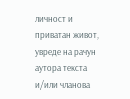личност и приватан живот, увреде на рачун аутора текста и/или чланова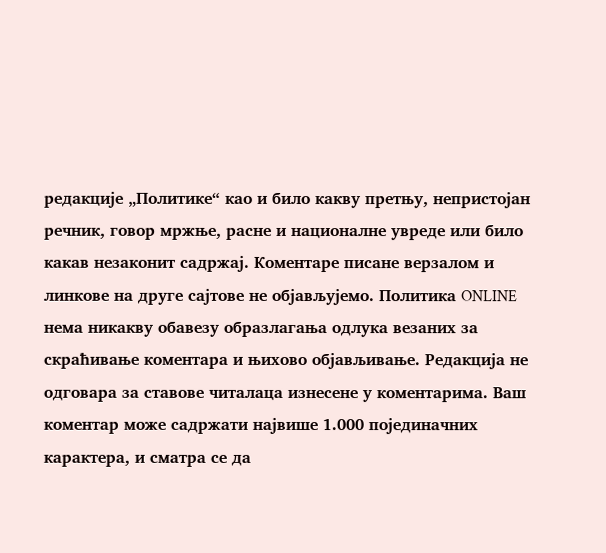редакције „Политике“ као и било какву претњу, непристојан речник, говор мржње, расне и националне увреде или било какав незаконит садржај. Коментаре писане верзалом и линкове на друге сајтове не објављујемо. Политика ONLINE нема никакву обавезу образлагања одлука везаних за скраћивање коментара и њихово објављивање. Редакција не одговара за ставове читалаца изнесене у коментарима. Ваш коментар може садржати највише 1.000 појединачних карактера, и сматра се да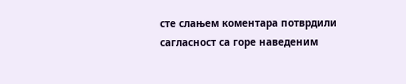сте слањем коментара потврдили сагласност са горе наведеним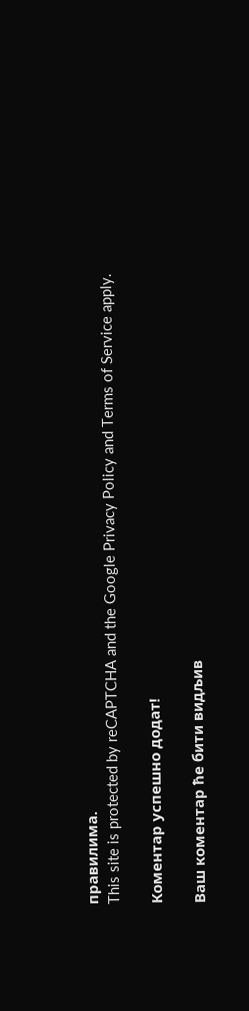правилима.
This site is protected by reCAPTCHA and the Google Privacy Policy and Terms of Service apply.

Комeнтар успeшно додат!

Ваш комeнтар ћe бити видљив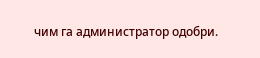чим га администратор одобри.